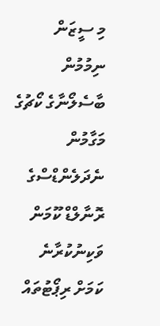މި ސީޒަން ނިމުމުން ބާސެލޯނާގެ ކޯޗުގެ މަގާމުން ނެދަލެންޑްސްގެ ރޮނާލްޑް ކޫމަން ވަކިނުކުރާނެ ކަމަށް ރިޕޯޓުތައް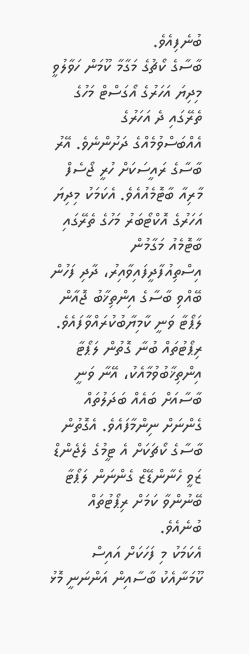ބުނެފިއެވެ.
ބާސާގެ ކޯޗުގެ މަގާމާ ކޫމަން ހަވާލުވީ މިދިޔަ އަހަރުގެ އޯގަސްޓް މަހުގެ ތެރޭގައި ދެ އަހަރުގެ އެއްބަސްވުމެއްގެ ދަށުންނެވެ. އޭރު ބާސާގެ ރައީސަކަށް ހުރީ ޖޯސެފް މާރިއާ ބާޓޮމެއުއެވެ. އެކަމަކު މިދިޔަ އަހަރުގެ އޮކްޓޯބަރު މަހުގެ ތެރޭގައި ބާޓޮމެއު މަގާމުން އިސްތިއުފާދީފައިވާއިރު، ދާދި ފަހުން ބޭއްވި ބާސާގެ އިންތިޚާބު ޖޮއާން ލަޕޯޓާ ވަނީ ކާމިޔާބުކުރައްވާފައެވެ.
ރިޕޯޓުތައް ބުނާ ގޮތުން ލަޕޯޓާ އިންތިޚާބުވުމާއެކު، އޭނާ ވަނީ ބާސާއަށް ބައެއް ބަދަލުތައް ގެންނަށް ނިންމާފައެވެ. އެގޮތުން ބާސާގެ ކޯޗަކަށް އެ ޓީމުގެ ލެޖެންޑް ޒަވީ ހެނާންޑޭޒް ގެންނަން ލަޕޯޓާ ބޭނުންވާ ކަމަށް ރިޕޯޓުތައް ބުނެއެވެ.
އެކަމަކު މި ފަހަކަށް އައިސް ކޫމަނާއެކު ބާސާއިން އަންނަނީ މޮޅު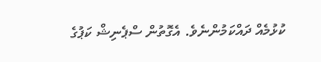ކުޅުމެއް ދައްކަމުންނެވެ. އެގޮތުން ސްޕެނިޝް ކަޕުގެ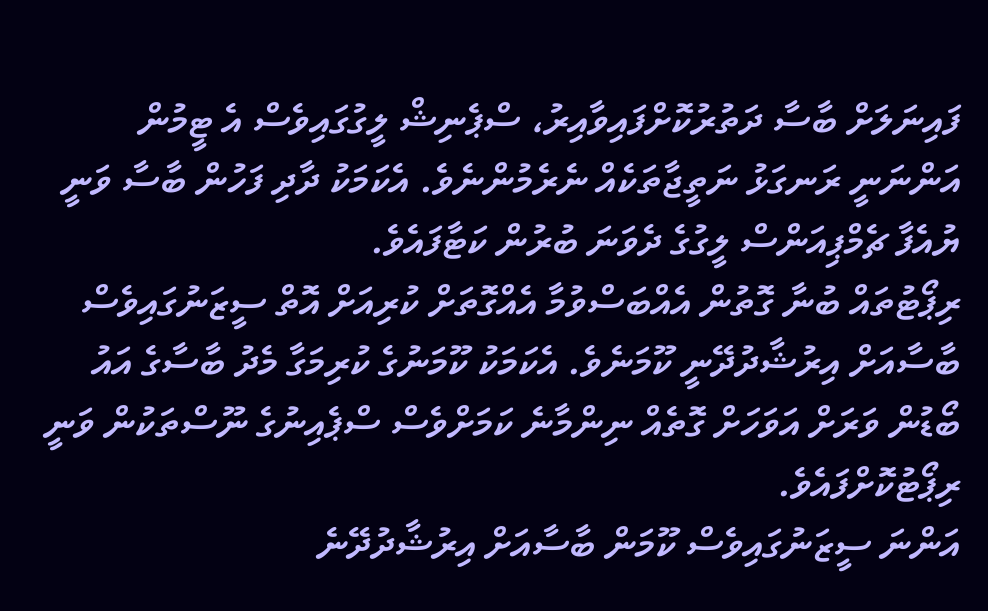ފައިނަލަށް ބާސާ ދަތުރުކޮށްފައިވާއިރު، ސްޕެނިޝް ލީގުގައިވެސް އެ ޓީމުން އަންނަނީ ރަނގަޅު ނަތީޖާތަކެއް ނެރެމުންނެވެ. އެކަމަކު ދާދި ފަހުން ބާސާ ވަނީ ޔުއެފާ ޗެމްޕިއަންސް ލީގުގެ ދެވަނަ ބުރުން ކަޓާފައެވެ.
ރިޕޯޓުތައް ބުނާ ގޮތުން އެއްބަސްވުމާ އެއްގޮތަށް ކުރިއަށް އޮތް ސީޒަނުގައިވެސް ބާސާއަށް އިރުޝާދުދޭނީ ކޫމަނެވެ. އެކަމަކު ކޫމަނުގެ ކުރިމަގާ މެދު ބާސާގެ އައު ބޯޑުން ވަރަށް އަވަހަށް ގޮތެއް ނިންމާނެ ކަމަށްވެސް ސްޕެއިނުގެ ނޫސްތަކުން ވަނީ ރިޕޯޓުކޮށްފައެވެ.
އަންނަ ސީޒަނުގައިވެސް ކޫމަން ބާސާއަށް އިރުޝާދުދޭނެ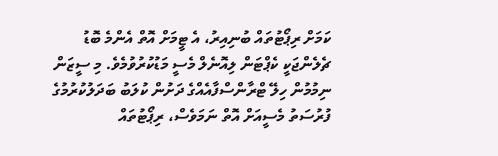ކަމަށް ރިޕޯޓުތައް ބުނިއިރު، އެ ޓީމަށް އޮތް އެންމެ ބޮޑު ޗެލެންޖަކީ ކެޕްޓަން ލިއޮނެލް މެސީ މަޑުކުރުވުމެވެ. މި ސީޒަން ނިމުމުން ހިލޭ ޓްރާންސްފާއެއްގެ ދަށުން ކުލަބު ބަދަލުކުރުމުގެ ފުރުސަތު މެސީއަށް އޮތް ނަމަވެސް، ރިޕޯޓުތައް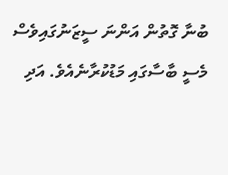ބުނާ ގޮތުން އަންނަ ސީޒަނުގައިވެސް މެސީ ބާސާގައި މަޑުކުރާނެއެވެ. އަދި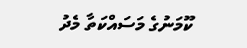ކޫމަނުގެ މަސައްކަތާ މެދު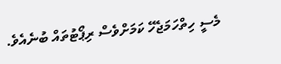މެސީ ހިތްހަމަޖެހޭ ކަމަށްވެސް ރިޕޯޓުތައް ބުނެއެވެ.